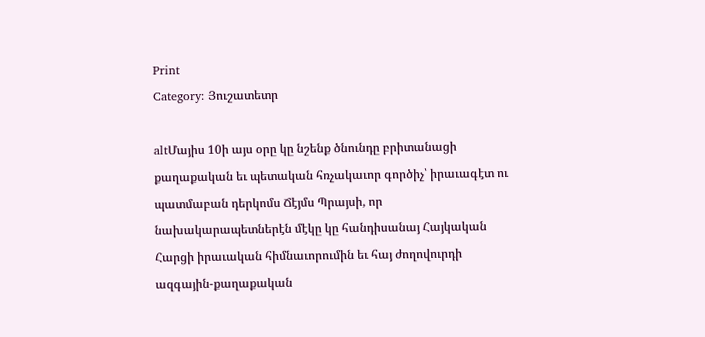Print
Category: Յուշատետր

altՄայիս 10ի այս օրը կը նշենք ծնունդը բրիտանացի քաղաքական եւ պետական հռչակաւոր գործիչ՝ իրաւագէտ ու պատմաբան դերկոմս Ճէյմս Պրայսի, որ նախակարապետներէն մէկը կը հանդիսանայ Հայկական Հարցի իրաւական հիմնաւորումին եւ հայ ժողովուրդի ազգային-քաղաքական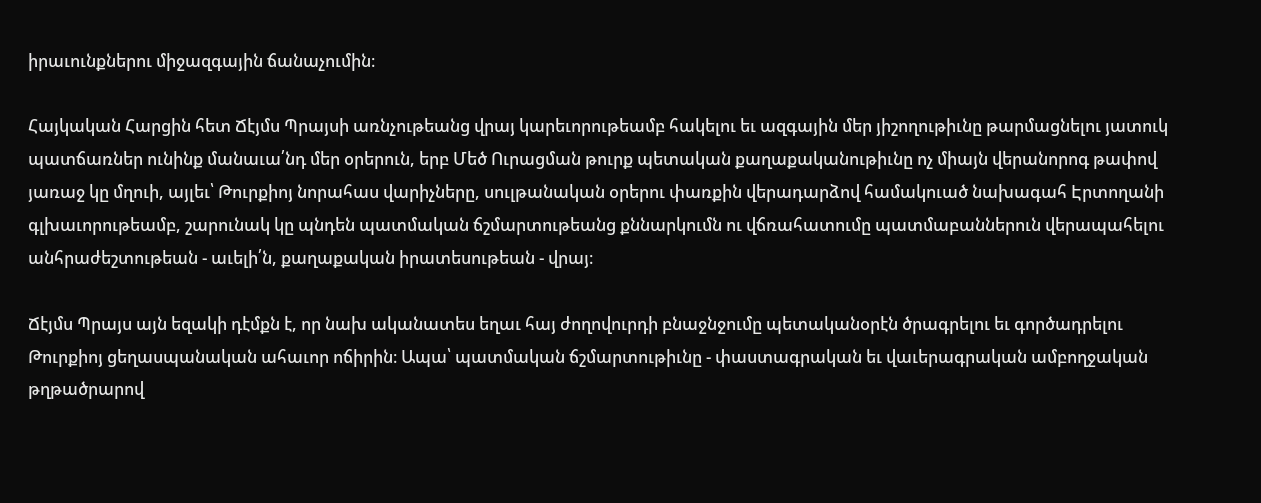իրաւունքներու միջազգային ճանաչումին։

Հայկական Հարցին հետ Ճէյմս Պրայսի առնչութեանց վրայ կարեւորութեամբ հակելու եւ ազգային մեր յիշողութիւնը թարմացնելու յատուկ պատճառներ ունինք մանաւա՛նդ մեր օրերուն, երբ Մեծ Ուրացման թուրք պետական քաղաքականութիւնը ոչ միայն վերանորոգ թափով յառաջ կը մղուի, այլեւ՝ Թուրքիոյ նորահաս վարիչները, սուլթանական օրերու փառքին վերադարձով համակուած նախագահ Էրտողանի գլխաւորութեամբ, շարունակ կը պնդեն պատմական ճշմարտութեանց քննարկումն ու վճռահատումը պատմաբաններուն վերապահելու անհրաժեշտութեան - աւելի՛ն, քաղաքական իրատեսութեան - վրայ։

Ճէյմս Պրայս այն եզակի դէմքն է, որ նախ ականատես եղաւ հայ ժողովուրդի բնաջնջումը պետականօրէն ծրագրելու եւ գործադրելու Թուրքիոյ ցեղասպանական ահաւոր ոճիրին։ Ապա՝ պատմական ճշմարտութիւնը - փաստագրական եւ վաւերագրական ամբողջական թղթածրարով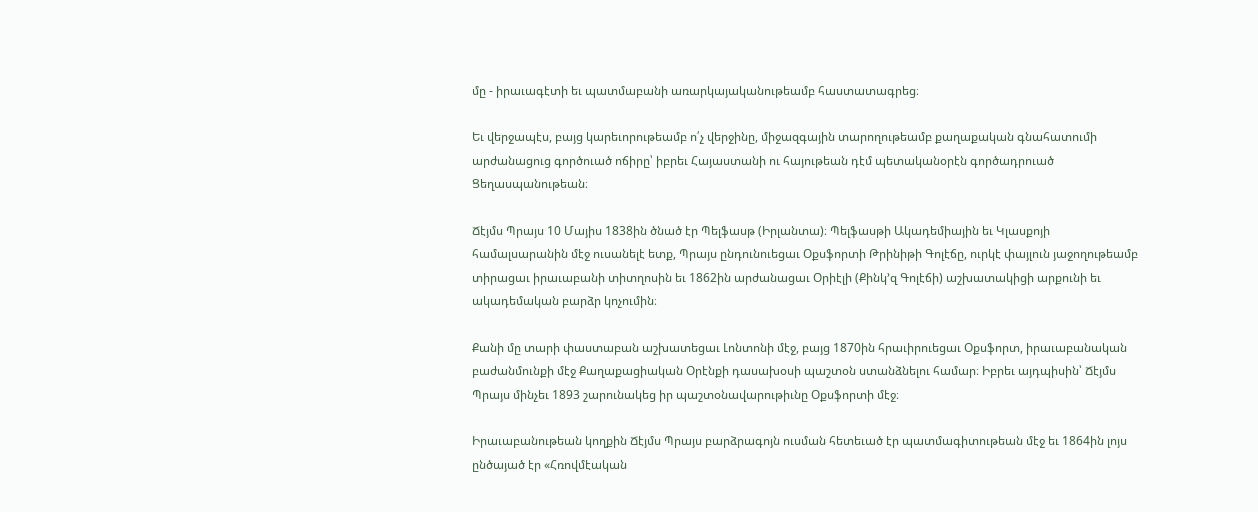մը - իրաւագէտի եւ պատմաբանի առարկայականութեամբ հաստատագրեց։

Եւ վերջապէս, բայց կարեւորութեամբ ո՛չ վերջինը, միջազգային տարողութեամբ քաղաքական գնահատումի արժանացուց գործուած ոճիրը՝ իբրեւ Հայաստանի ու հայութեան դէմ պետականօրէն գործադրուած Ցեղասպանութեան։

Ճէյմս Պրայս 10 Մայիս 1838ին ծնած էր Պելֆասթ (Իրլանտա)։ Պելֆասթի Ակադեմիային եւ Կլասքոյի համալսարանին մէջ ուսանելէ ետք, Պրայս ընդունուեցաւ Օքսֆորտի Թրինիթի Գոլէճը, ուրկէ փայլուն յաջողութեամբ տիրացաւ իրաւաբանի տիտղոսին եւ 1862ին արժանացաւ Օրիէլի (Քինկ՚զ Գոլէճի) աշխատակիցի արքունի եւ ակադեմական բարձր կոչումին։

Քանի մը տարի փաստաբան աշխատեցաւ Լոնտոնի մէջ, բայց 1870ին հրաւիրուեցաւ Օքսֆորտ, իրաւաբանական բաժանմունքի մէջ Քաղաքացիական Օրէնքի դասախօսի պաշտօն ստանձնելու համար։ Իբրեւ այդպիսին՝ Ճէյմս Պրայս մինչեւ 1893 շարունակեց իր պաշտօնավարութիւնը Օքսֆորտի մէջ։

Իրաւաբանութեան կողքին Ճէյմս Պրայս բարձրագոյն ուսման հետեւած էր պատմագիտութեան մէջ եւ 1864ին լոյս ընծայած էր «Հռովմէական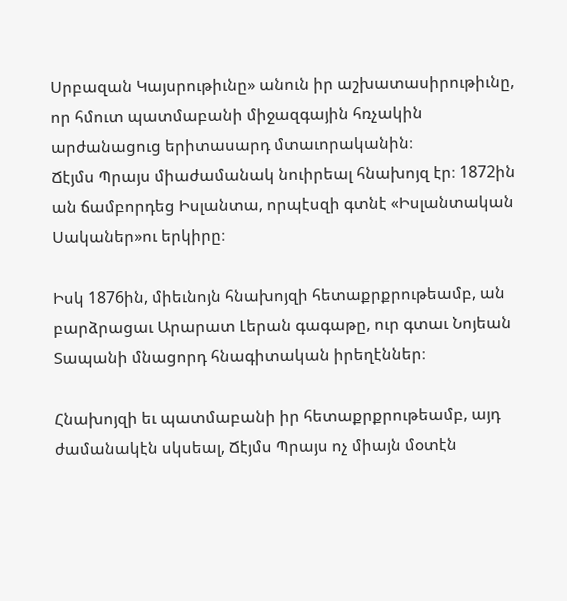Սրբազան Կայսրութիւնը» անուն իր աշխատասիրութիւնը, որ հմուտ պատմաբանի միջազգային հռչակին արժանացուց երիտասարդ մտաւորականին։
Ճէյմս Պրայս միաժամանակ նուիրեալ հնախոյզ էր։ 1872ին ան ճամբորդեց Իսլանտա, որպէսզի գտնէ «Իսլանտական Սականեր»ու երկիրը։

Իսկ 1876ին, միեւնոյն հնախոյզի հետաքրքրութեամբ, ան բարձրացաւ Արարատ Լերան գագաթը, ուր գտաւ Նոյեան Տապանի մնացորդ հնագիտական իրեղէններ։

Հնախոյզի եւ պատմաբանի իր հետաքրքրութեամբ, այդ ժամանակէն սկսեալ, Ճէյմս Պրայս ոչ միայն մօտէն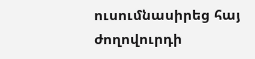ուսումնասիրեց հայ ժողովուրդի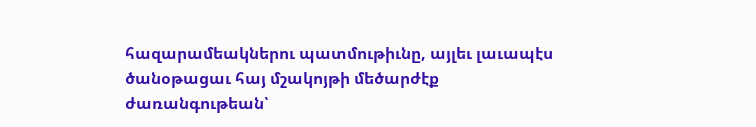հազարամեակներու պատմութիւնը, այլեւ լաւապէս ծանօթացաւ հայ մշակոյթի մեծարժէք ժառանգութեան՝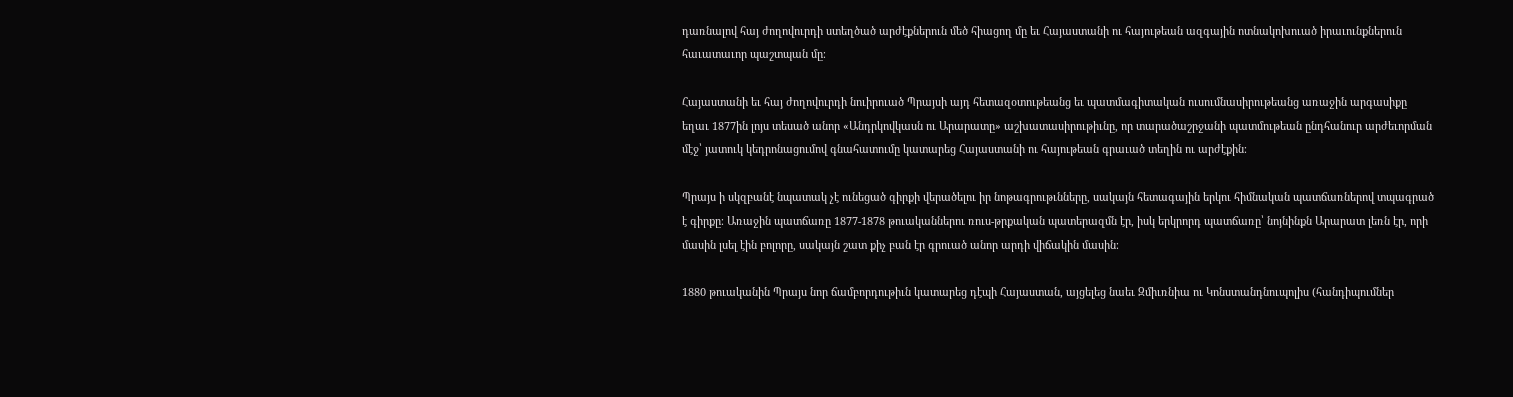դառնալով հայ ժողովուրդի ստեղծած արժէքներուն մեծ հիացող մը եւ Հայաստանի ու հայութեան ազգային ոտնակոխուած իրաւունքներուն հաւատաւոր պաշտպան մը։

Հայաստանի եւ հայ ժողովուրդի նուիրուած Պրայսի այդ հետազօտութեանց եւ պատմագիտական ուսումնասիրութեանց առաջին արգասիքը եղաւ 1877ին լոյս տեսած անոր «Անդրկովկասն ու Արարատը» աշխատասիրութիւնը, որ տարածաշրջանի պատմութեան ընդհանուր արժեւորման մէջ՝ յատուկ կեդրոնացումով գնահատումը կատարեց Հայաստանի ու հայութեան գրաւած տեղին ու արժէքին։

Պրայս ի սկզբանէ նպատակ չէ ունեցած գիրքի վերածելու իր նոթագրութւնները, սակայն հետագային երկու հիմնական պատճառներով տպագրած է գիրքը։ Առաջին պատճառը 1877-1878 թուականներու ռուս-թրքական պատերազմն էր, իսկ երկրորդ պատճառը՝ նոյնինքն Արարատ լեռն էր, որի մասին լսել էին բոլորը, սակայն շատ քիչ բան էր գրուած անոր արդի վիճակին մասին։

1880 թուականին Պրայս նոր ճամբորդութիւն կատարեց դէպի Հայաստան, այցելեց նաեւ Զմիւռնիա ու Կոնստանդնուպոլիս (հանդիպումներ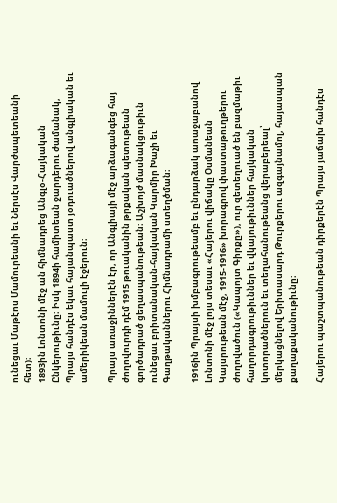ունեցաւ Մաթէոս Մամուրեանի եւ Ներսէս Վարժապետեանի հետ)։
1893ին Լոնտոնի մէջ ան հիմնադրեց Անգլօ-Հայկական Ընկերութիւնը։ Իսկ 1894ի համիտեան ջարդերու ժամանակ, Պրայս հանդէս եկաւ հայանպաստ յօդուածներով անգլիական եւ ամերիկեան մամուլի էջերուն։

Պրայս առաջիններէն էր, որ Անգլիայի մէջ արձագանգեց հայ ժողովուրդի դէմ 1915 թուականին թրքական պետութեան գործադրած ցեղասպանութեան։ Աշխոյժ մասնակցութիւն ունեցաւ բրիտանական-հայկական Կարմիր Խաչի եւ Գաղթականներու Հիմնադրամի ստեղծման։

1916ին Պրայսի խմբագրութեամբ եւ ընդարձակ աոաջաբանով Լոնտոնի մէջ լոյս տեսաւ «Հայերու վիճակը Օսմանեան Կայսրութեան մէջ, 1915-1916» խորագրով փաստաթուղթերու ժողովածուն («Կապոյտ Գիրքը»), ուր զետեղուած են բազմաթիւ հաղորդագրութիւններ եւ վկայութիւններ հայկական կոտորածներուն եւ տեղահանութեանց վերաբերեալ՝ մերկացնելով Երիտասարդ Թուրքերու ազգայնամոլ, հայասպան քաղաքականութիւնը։

Հայերու պաշտպանութեան դիրքերէն Պրայս յաճախ հանդէս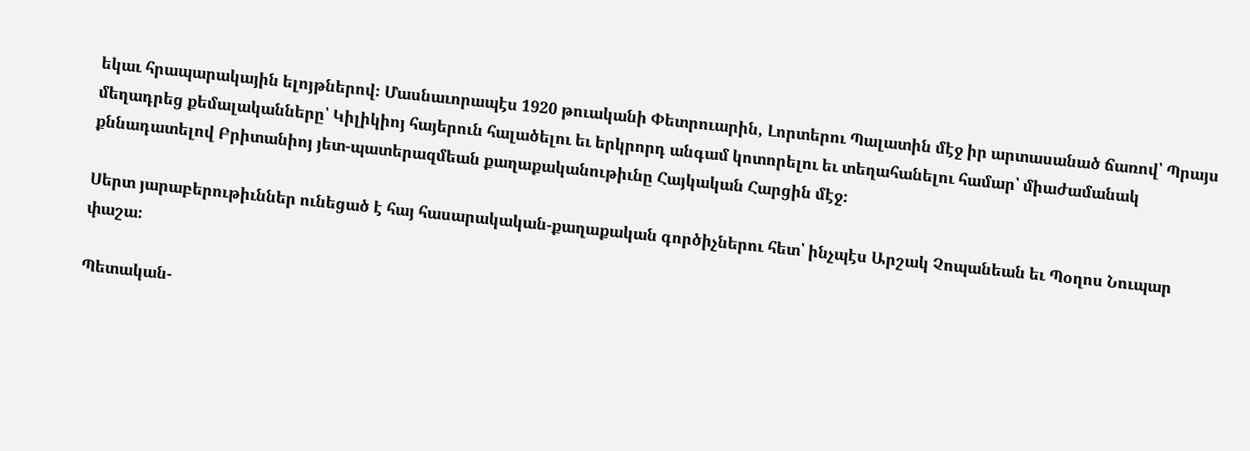եկաւ հրապարակային ելոյթներով։ Մասնաւորապէս 1920 թուականի Փետրուարին, Լորտերու Պալատին մէջ իր արտասանած ճառով՝ Պրայս մեղադրեց քեմալականները՝ Կիլիկիոյ հայերուն հալածելու եւ երկրորդ անգամ կոտորելու եւ տեղահանելու համար՝ միաժամանակ քննադատելով Բրիտանիոյ յետ-պատերազմեան քաղաքականութիւնը Հայկական Հարցին մէջ։

Սերտ յարաբերութիւններ ունեցած է հայ հասարակական-քաղաքական գործիչներու հետ՝ ինչպէս Արշակ Չոպանեան եւ Պօղոս Նուպար փաշա։

Պետական-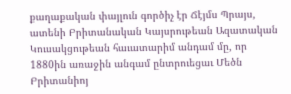քաղաքական փայլուն գործիչ էր Ճէյմս Պրայս, ատենի Բրիտանական Կայսրութեան Ազատական Կուսակցութեան հաւատարիմ անդամ մը, որ 1880ին առաջին անգամ ընտրուեցաւ Մեծն Բրիտանիոյ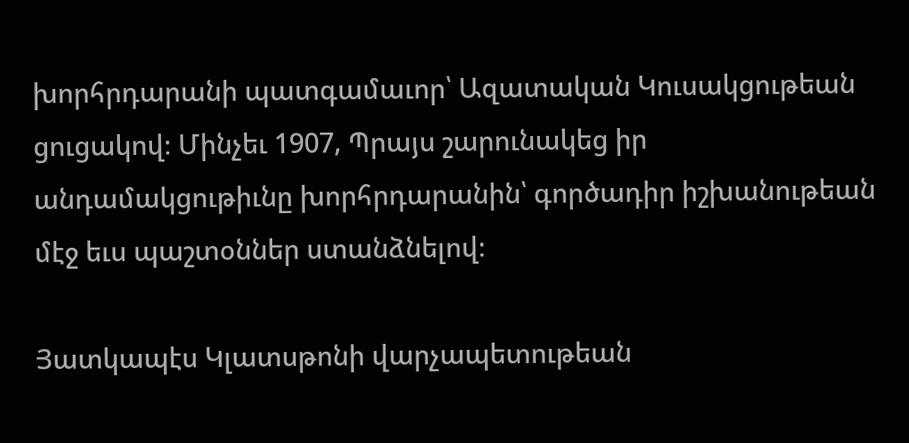խորհրդարանի պատգամաւոր՝ Ազատական Կուսակցութեան ցուցակով։ Մինչեւ 1907, Պրայս շարունակեց իր անդամակցութիւնը խորհրդարանին՝ գործադիր իշխանութեան մէջ եւս պաշտօններ ստանձնելով։

Յատկապէս Կլատսթոնի վարչապետութեան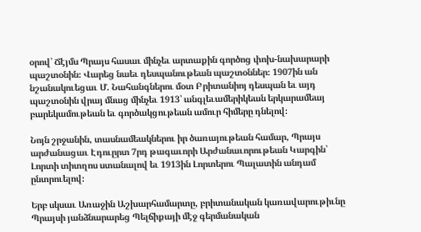օրով՝ Ճէյմս Պրայս հասաւ մինչեւ արտաքին գործոց փոխ-նախարարի պաշտօնին։ Վարեց նաեւ դեսպանութեան պաշտօններ։ 1907ին ան նշանակուեցաւ Մ. Նահանգներու մօտ Բրիտանիոյ դեսպան եւ այդ պաշտօնին վրայ մնաց մինչեւ 1913՝ անգլեւամերիկեան երկարամեայ բարեկամութեան եւ գործակցութեան ամուր հիմերը դնելով։

Նոյն շրջանին, տասնամեակներու իր ծառայութեան համար, Պրայս արժանացաւ Էդուըրտ 7րդ թագաւորի Արժանաւորութեան Կարգին՝ Լորտի տիտղոս ստանալով եւ 1913ին Լորտերու Պալատին անդամ ընտրուելով։

Երբ սկսաւ Առաջին Աշխարհամարտը, բրիտանական կառավարութիւնը Պրայսի յանձնարարեց Պելճիքայի մէջ գերմանական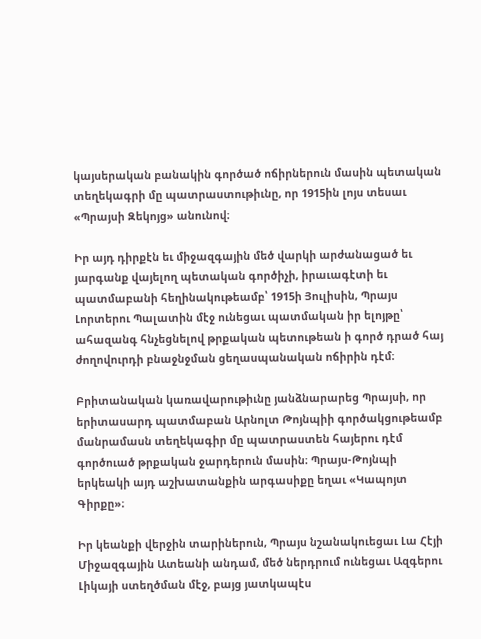կայսերական բանակին գործած ոճիրներուն մասին պետական տեղեկագրի մը պատրաստութիւնը, որ 1915ին լոյս տեսաւ «Պրայսի Զեկոյց» անունով։

Իր այդ դիրքէն եւ միջազգային մեծ վարկի արժանացած եւ յարգանք վայելող պետական գործիչի, իրաւագէտի եւ պատմաբանի հեղինակութեամբ՝ 1915ի Յուլիսին, Պրայս Լորտերու Պալատին մէջ ունեցաւ պատմական իր ելոյթը՝ ահազանգ հնչեցնելով թրքական պետութեան ի գործ դրած հայ ժողովուրդի բնաջնջման ցեղասպանական ոճիրին դէմ։

Բրիտանական կառավարութիւնը յանձնարարեց Պրայսի, որ երիտասարդ պատմաբան Արնոլտ Թոյնպիի գործակցութեամբ մանրամասն տեղեկագիր մը պատրաստեն հայերու դէմ գործուած թրքական ջարդերուն մասին։ Պրայս-Թոյնպի երկեակի այդ աշխատանքին արգասիքը եղաւ «Կապոյտ Գիրքը»։

Իր կեանքի վերջին տարիներուն, Պրայս նշանակուեցաւ Լա Հէյի Միջազգային Ատեանի անդամ, մեծ ներդրում ունեցաւ Ազգերու Լիկայի ստեղծման մէջ, բայց յատկապէս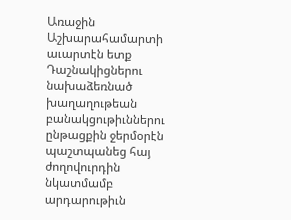Առաջին Աշխարահամարտի աւարտէն ետք Դաշնակիցներու նախաձեռնած խաղաղութեան բանակցութիւններու ընթացքին ջերմօրէն պաշտպանեց հայ ժողովուրդին նկատմամբ արդարութիւն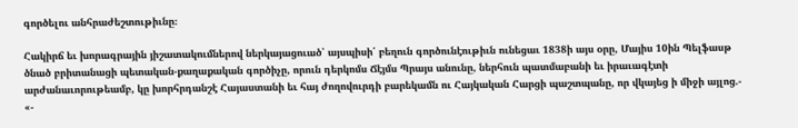գործելու անհրաժեշտութիւնը։

Հակիրճ եւ խորագրային յիշատակումներով ներկայացուած՝ այսպիսի՛ բեղուն գործունէութիւն ունեցաւ 1838ի այս օրը, Մայիս 10ին Պելֆասթ ծնած բրիտանացի պետական-քաղաքական գործիչը, որուն դերկոմս Ճէյմս Պրայս անունը, ներհուն պատմաբանի եւ իրաւագէտի արժանաւորութեամբ, կը խորհրդանշէ Հայաստանի եւ հայ ժողովուրդի բարեկամն ու Հայկական Հարցի պաշտպանը, որ վկայեց ի միջի այլոց.-
«-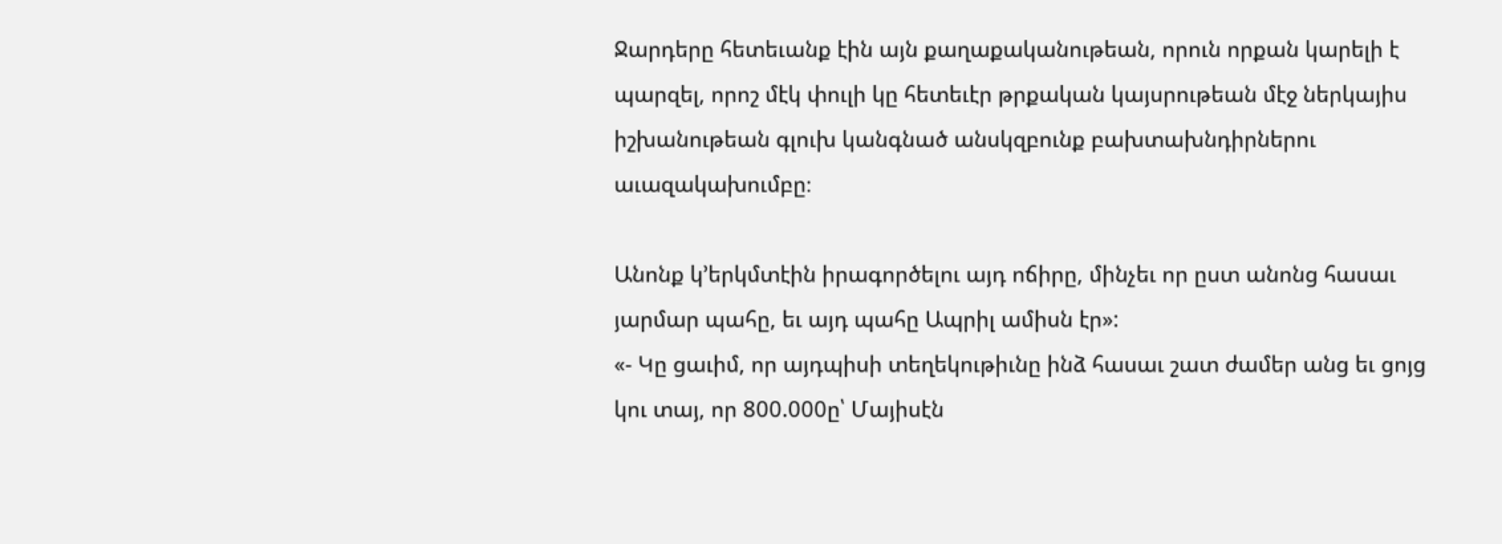Ջարդերը հետեւանք էին այն քաղաքականութեան, որուն որքան կարելի է պարզել, որոշ մէկ փուլի կը հետեւէր թրքական կայսրութեան մէջ ներկայիս իշխանութեան գլուխ կանգնած անսկզբունք բախտախնդիրներու աւազակախումբը։

Անոնք կ՚երկմտէին իրագործելու այդ ոճիրը, մինչեւ որ ըստ անոնց հասաւ յարմար պահը, եւ այդ պահը Ապրիլ ամիսն էր»:
«- Կը ցաւիմ, որ այդպիսի տեղեկութիւնը ինձ հասաւ շատ ժամեր անց եւ ցոյց կու տայ, որ 800.000ը՝ Մայիսէն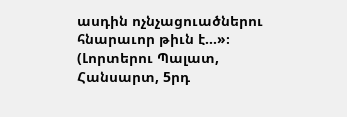ասդին ոչնչացուածներու հնարաւոր թիւն է...»։ (Լորտերու Պալատ, Հանսարտ, 5րդ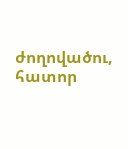ժողովածու, հատոր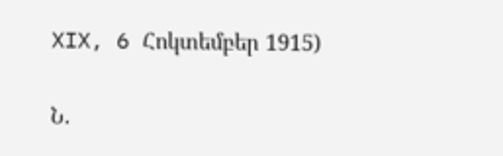XIX, 6 Հոկտեմբեր 1915)

Ն.